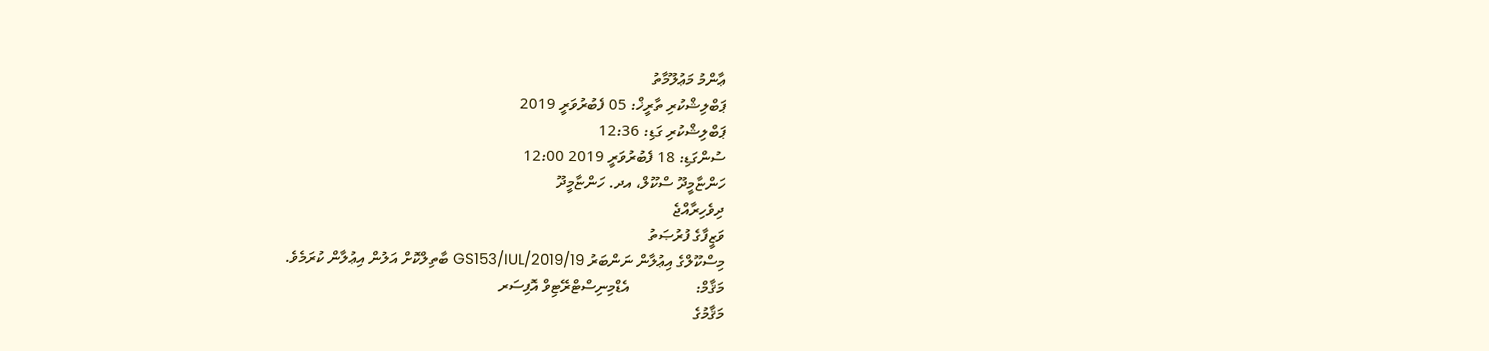ޢާންމު މަޢުލޫމާތު
ޕަބްލިޝްކުރި ތާރީޚް: 05 ފެބުރުވަރީ 2019
ޕަބްލިޝްކުރި ގަޑި: 12:36
ސުންގަޑި: 18 ފެބުރުވަރީ 2019 12:00
ހަންޏާމީދޫ ސްކޫލް، އދ. ހަންޏާމީދޫ
ދިވެހިރާއްޖެ
ވަޒީފާގެ ފުރުޞަތު
މިސްކޫލްގެ އިޢުލާން ނަންބަރު GS153/IUL/2019/19 ބާތިލްކޮށް އަލުން އިޢުލާން ކުރަމެވެ.
މަޤާމް:                 އެޑްމިނިސްޓްރޭޓިވް އޮފިސަރ
މަޤާމުގެ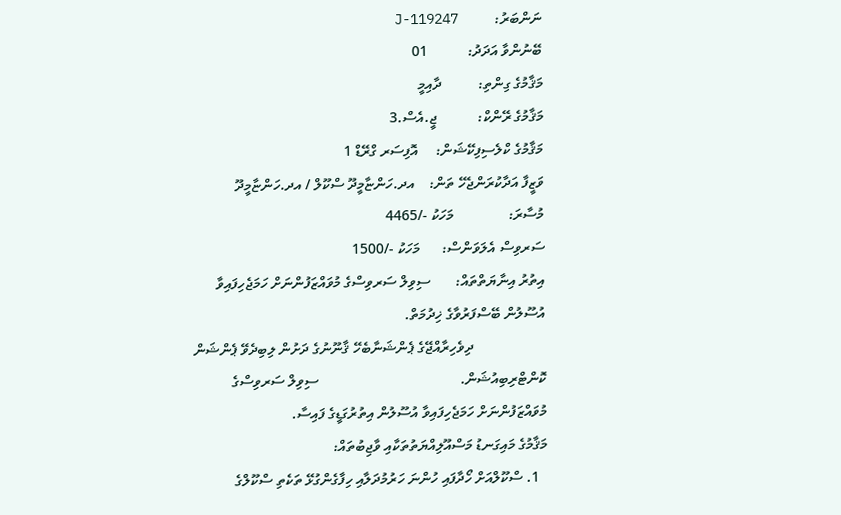ނަންބަރު:          J-119247
ބޭނުންވާ އަދަދު:           01
މަޤާމުގެ ގިންތި:          ދާއިމީ
މަޤާމުގެ ރޭންކް:           ޖީ.އެސް.3
މަޤާމުގެ ކްލެސިފިކޭޝަން:     އޮފިސަރ ގްރޭޑް 1
ވަޒީފާ އަދާކުރަންޖެހޭ ތަން:    އދ.ހަންޏާމީދޫ ސްކޫލް / އދ.ހަންޏާމީދޫ
މުސާރަ:               މަހަކު -/4465
ސަރވިސް އެލަވަންސް:      މަހަކު -/1500
އިތުރު އިނާޔަތްތައް:       ސިވިލް ސަރވިސްގެ މުވައްޒަފުންނަށް ހަމަޖެހިފައިވާ އުސޫލުން ބޭސްފަރުވާގެ ޚިދުމަތް.
                    ދިވެހިރާއްޖޭގެ ޕެންޝަނާބެހޭ ޤާނޫނުގެ ދަށުން ލިބިދެވޭ ޕެންޝަން ކޮންޓްރިބިއުޝަން.                                       ސިވިލް ސަރވިސްގެ މުވައްޒަފުންނަށް ހަމަޖެހިފައިވާ އުސޫލުން އިތުރުގަޑީގެ ފައިސާ.
މަޤާމުގެ މައިގަނޑު މަސްއޫލިއްޔަތުތަކާއި ވާޖިބުތައް:
  1. ސްކޫލްއަށް ހޯދާފައި ހުންނަ ހަރުމުދަލާއި ހިފާގެންގުޅޭ ތަކެތި ސްކޫލްގެ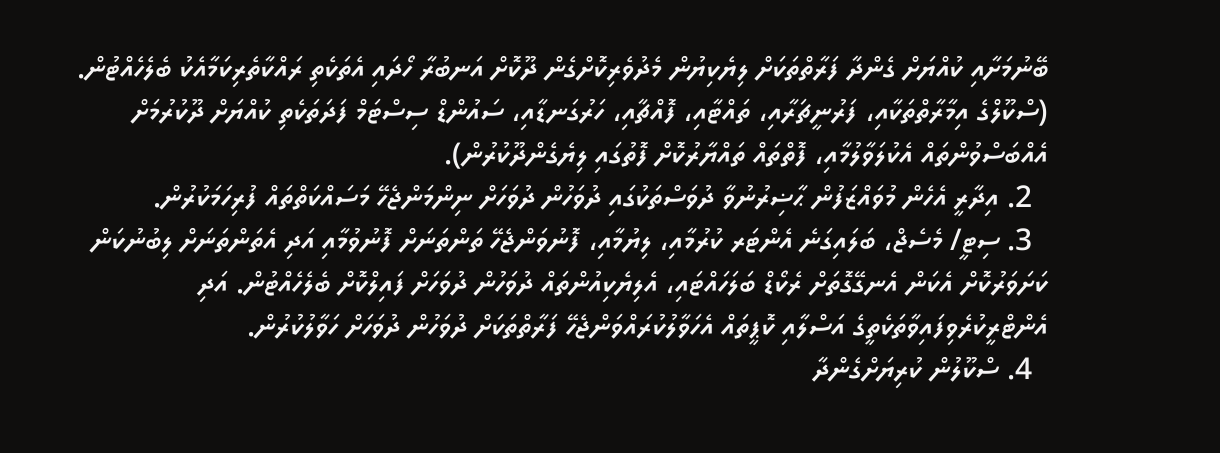ބޭނުމަށާއި ކުއްޔަށް ގެންދާ ފަރާތްތަކަށް ލިޔެކިޔުން މެދުވެރިކޮށްގެން ދޫކޮށް އަނބުރާ ހޯދައި އެތަކެތި ރައްކާތެރިކަމާއެކު ބެލެހެއްޓުން. (ސްކޫލްގެ އިމާރާތްތަކާއި، ފަރުނީޗަރާއި، ތައްޓާއި، ފޮއްޗާއި، ހަރުގަނޑާއި، ސައުންޑް ސިސްޓަމް ފަދަތަކެތި ކުއްޔަށް ދޫކުރުމަށް އެއްބަސްވުންތައް އެކުލަވާލުމާއި، ފޮތްތައް ތައްޔާރުކޮށް ފޮތުގައި ލިޔެގެންދޫކުރުން).
  2. އިދާރީ އެހެން މުވައްޒަފުން ޙާޟިރުނުވާ ދުވަސްތަކުގައި ދުވަހުން ދުވަހަށް ނިންމަންޖެހޭ މަސައްކަތްތައް ފުރިހަމަކުރުން.
  3. ސިޓީ/ މެސެޖް، ބަލައިގަނެ އެންޓަރ ކުރުމާއި، ލިޔުމާއި، ފޮނުވަންޖެހޭ ތަންތަނަށް ފޮނުވުމާއި އަދި އެތަންތަނަށް ލިބުނުކަން ކަށަވަރުކޮށް އެކަން އެނގޭގޮތަށް ރެކޯޑް ބަލަހައްޓައި، އެލިޔެކިއުންތައް ދުވަހުން ދުވަހަށް ފައިލްކޮށް ބެލެހެއްޓުން. އަދި އެންޓްރީކުރެވިފައިވާތަކެތީގެ އަސްލާއި ކޮޕީތައް އެހަވާލުކުރައްވަންޖެހޭ ފަރާތްތަކަށް ދުވަހުން ދުވަހަށް ހަވާލުކުރުން.
  4. ސްކޫލުން ކުރިޔަށްގެންދާ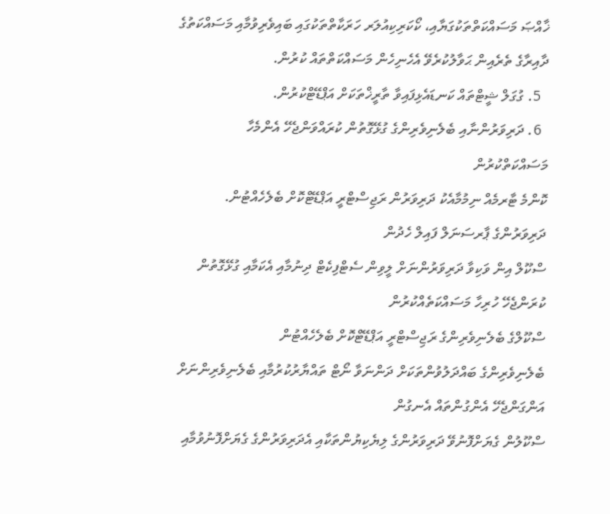ޚާއްޞަ މަސައްކަތްތަކުގަޔާއި، ކޯކަރިކިއުލަރ ހަރަކާތްތަކުގައި ބައިވެރިވުމާއި މަސައްކަތުގެ ދާއިރާގެ ތެރެއިން ޙަވާލުކުރެވޭ އެހެނިހެން މަސައްކަތްތައް ކުރުން.
  5. ގުގަލް ޝީޓްތައް ކަނޑައެޅިފައިވާ ތާރީޚްތަކަށް އަޕްޑޭޓްކުރުން.
  6. ދަރިވަރުންނާއި ބެލެނިވެރިންގެ ގުޅޭގޮތުން ކުރައްވަންޖެހޭ އެންމެހާ މަސައްކަތްކުރުން
ކޮންމެ ޓާރމެއް ނިމުމާއެކު ދަރިވަރުން ރަޖިސްޓްރީ އަޕްޑޭޓްކޮށް ބެލެހެއްޓުން.
ދަރިވަރުންގެ ޕާރސަނަލް ފައިލް ހެދުން
ސްކޫލް އިން ވަކިވާ ދަރިވަރުންނަށް ލީވިން ސެޓްފިކެޓް ދިނުމާއި އެކަމާއި ގުޅޭގޮތުން ކުރަންޖެހޭ ހުރިހާ މަސައްކަތެއްކުރުން
ސްކޫލްގެ ބެލެނިވެރިންގެ ރަޖިސްޓްރީ އަޕްޑޭޓްކޮށް ބެލެހެއްޓުން
ބެލެނިވެރިންގެ ބައްދަލުވުންތަކަށް ދަންނަވާ ނޯޓް ތައްޔާރުކުރުމާއި ބެލެނިވެރިންނަށް އަންގަންޖެހޭ އެންގުންތައް އެނގުން
ސްކޫލުން ގެޔަށްފޮނުވޭ ދަރިވަރުންގެ ލިޔެކިޔުންތަކާއި އެދަރިވަރުންގެ ގެޔަށްފޮނުވުމާއި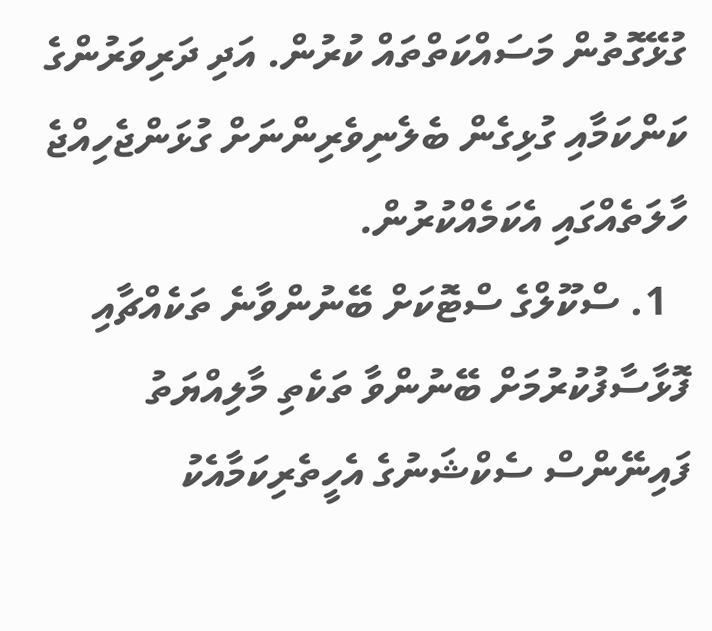ގުޅޭގޮތުން މަސައްކަތްތައް ކުރުން. އަދި ދަރިވަރުންގެ ކަންކަމާއި ގުޅިގެން ބެލެނިވެރިންނަށް ގުޅަންޖެހިއްޖެ ހާލަތެއްގައި އެކަމެއްކުރުން.
  1. ސްކޫލްގެ ސްޓޮކަށް ބޭނުންވާނެ ތަކެއްޗާއި ފޮޅާސާފުކުރުމަށް ބޭނުންވާ ތަކެތި މާލިއްޔަތު ފައިނޭންސް ސެކްޝަނުގެ އެހީތެރިކަމާއެކު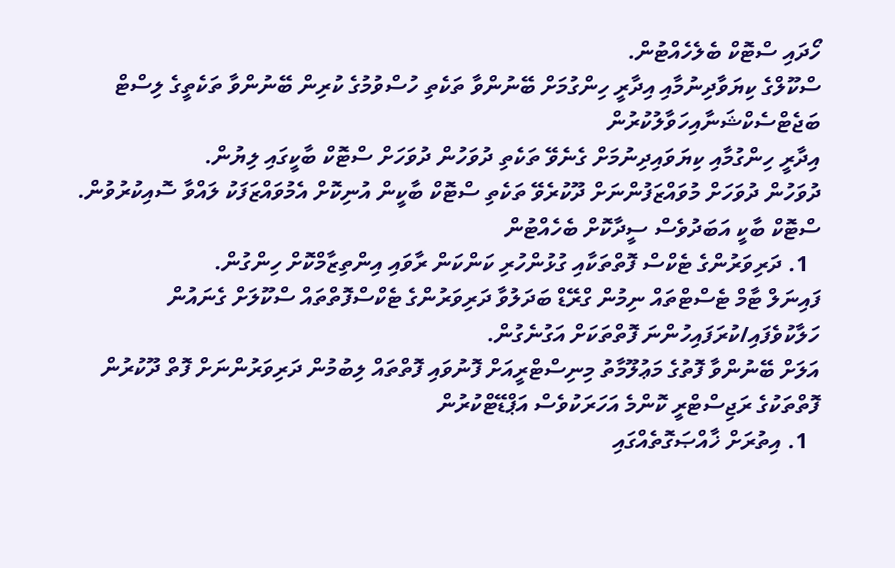ހޯދައި ސްޓޮކް ބެލެހެއްޓުން.
ސްކޫލްގެ ކިޔަވާދިނުމާއި އިދާރީ ހިންގުމަށް ބޭނުންވާ ތަކެތި ހުސްވުމުގެ ކުރިން ބޭނުންވާ ތަކެތީގެ ލިސްޓް ބަޖެޓްސެކްޝަނާއިހަވާލުކުރުން
އިދާރީ ހިންގުމާއި ކިޔަވައިދިނުމަށް ގެނެވޭ ތަކެތި ދުވަހުން ދުވަހަށް ސްޓޮކް ބާކީގައި ލިޔުން.
ދުވަހުން ދުވަހަށް މުވައްޒަފުންނަށް ދޫކުރެވޭ ތަކެތި ސްޓޮކް ބާކީން އުނިކޮށް އެމުވައްޒަފަކު ލައްވާ ސޮއިކުރުވުން.
ސްޓޮކް ބާކީ އަބަދުވެސް ސީދާކޮށް ބެހެއްޓުން
  1. ދަރިވަރުންގެ ޓެކްސް ފޮތްތަކާއި ގުޅުންހުރި ކަންކަން ރާވައި އިންތިޒާމްކޮށް ހިންގުން.
ފައިނަލް ޓާމް ޓެސްޓްތައް ނިމުން ގްރޭޑް ބަދަލުވާ ދަރިވަރުންގެ ޓެކްސްފޮތްތައް ސްކޫލަށް ގެނައުން
ހަލާކުވެފައި/ކުރަފައިހުންނަ ފޮތްތަކަށް އަގުނެގުން.
އަލަށް ބޭނުންވާ ފޮތުގެ މަޢުލޫމާތު މިނިސްޓްރީއަށް ފޮނުވައި ފޮތްތައް ލިބުމުން ދަރިވަރުންނަށް ފޮތް ދޫކުރުން
ފޮތްތަކުގެ ރަޖިސްޓްރީ ކޮންމެ އަހަރަކުވެސް އަޕްޑޭޓްކުރުން
  1. އިތުރަށް ޚާއްޞަގޮތެއްގައި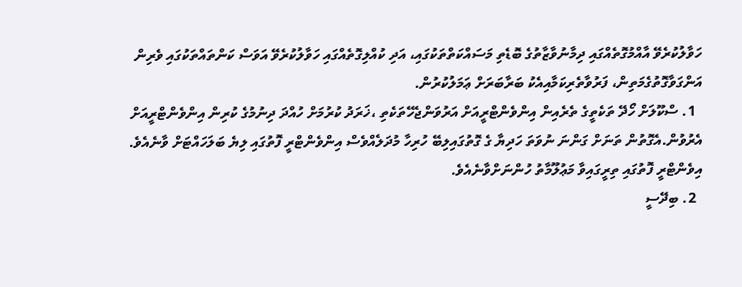ހަވާލުކުރެވޭ އާއްމުގޮތެއްގައި ދިމާނުވާޒާތުގެ ބޮޑެތި މަސައްކަތްތަކުގައި، އަދި ކުއްލިގޮތެއްގައި ހަވާލުކުރެވޭ އަވަސް ކަންތައްތަކުގައި ވެރިން އަންގަވާގޮތުގެމަތިން، ފަރުވާތެރިކަމާއިއެކު ބަރާބަރަށް ޢަމަލުކުރުން.
  1. ސްކޫލަށް ހޯދޭ ތަކެތީގެ ތެރެއިން އިންވެންޓްރީއަށް އަރުވަންޖެހޭތަކެތި ،ޚަރަދު ކުރުމަށް ހުއްދަ ދިނުމުގެ ކުރިން އިންވެންޓްރީއަށް އެރުވުން.އެގޮތުން ތަނަށް ގަންނަ ނުވަތަ ހަދިޔާ ގެ ގޮތުގައިލިބޭ ހުރިހާ މުދަލެއްވެސް އިންވެންޓްރީ ފޮތުގައި ލިޔެ ބަލަހައްޓަށް ވާނެއެވެ. އިވެންޓްރީ ފޮތުގައި ތިރީގައިވާ މަޢުލޫމާތު ހުންނަށްވާނެއެވެ.
  2. ބިދޭސީ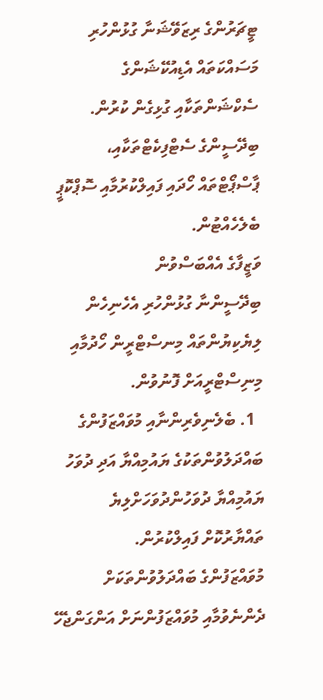ޓީޗަރުންގެ ރިޒަވޭޝަނާ ގުޅުންހުރި މަސައްކަތައް އެޑިއުކޭޝަންގެ ސެކްޝަންތަކާއި ގުޅިގެން ކުރުން.
ބިދޭސީންގެ ސެޓްފިކެޓްތަކާއި، ޕާސްޕޯޓްތައް ހޯދައި ފައިލްކުރުމާއި ސޮޕްކޮޕީ ބެލެހެއްޓުން.
ވަޒީފާގެ އެއްބަސްވުން
ބިދޭސީންނާ ގުޅުންހުރި އެހެނިހެން ލިޔެކިޔުންތައް މިނސްޓްރީން ހޯދުމާއި މިނިސްޓްރީއަށް ފޮނުވުން.
  1. ބެލެނިވެރިންނާއި މުވައްޒަފުންގެ ބައްދަލުވުންތަކުގެ ޔައުމިއްޔާ އަދި ދުވަހު ޔައުމިއްޔާ ދުވަހުންދުވަހަށްލިޔެ ތައްޔާރުކޮށް ފައިލްކުރުން.
މުވައްޒަފުންގެ ބައްދަލުވުންތަކަށް ދެންނެވުމާއި މުވައްޒަފުންނަށް އަންގަންޖެހޭ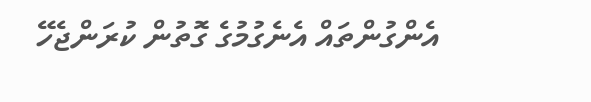އެންގުންތައް އެނެގުމުގެ ގޮތުން ކުރަންޖެހޭ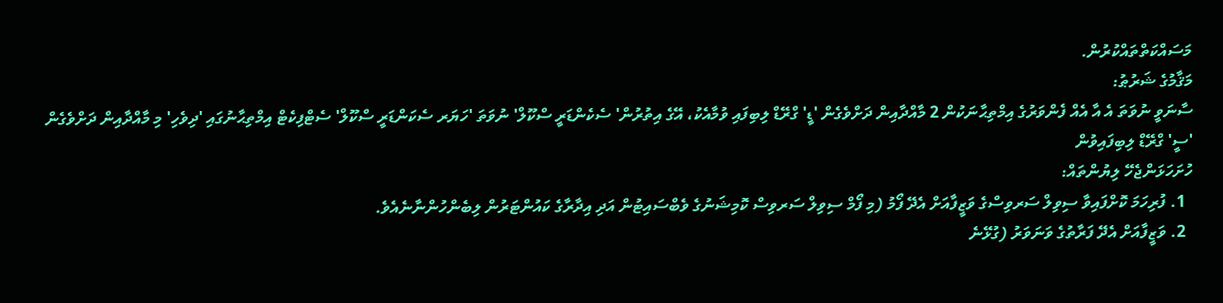މަސައްކަތްތައްކުރުން.
މަޤާމުގެ ޝަރުޠު:
ސާނަވީ ނުވަތަ އެ އާ އެއް ފެންވަރުގެ އިމްތިޙާނަކުން 2 މާއްދާއިން ދަށްވެގެން 'ޑީ' ގްރޭޑް ލިބިފައި ވުމާއެކު، އޭގެ އިތުރުން' ސެކެންޑަރީ ސްކޫލް' ނުވަތަ 'ހަޔަރ ސެކަންޑަރީ ސްކޫލް' ސެޓްފިކެޓް އިމްތިޙާނުގައި 'ދިވެހި' މި މާއްދާއިން ދަށްވެގެން 'ސީ' ގްރޭޑް ލިބިފައިވުން
ހުށަހަޅަންޖެހޭ ލިޔުންތައް:
  1. ފުރިހަމަ ކޮށްފައިވާ ސިވިލް ސަރވިސްގެ ވަޒީފާއަށް އެދޭ ފޯމު (މި ފޯމް ސިވިލް ސަރވިސް ކޮމިޝަނުގެ ވެބްސައިޓުން އަދި އިދާރާގެ ކައުންޓަރުން ލިބެންހުންނާނެއެވެ.
  2. ވަޒީފާއަށް އެދޭ ފަރާތުގެ ވަނަވަރު (ގުޅޭނެ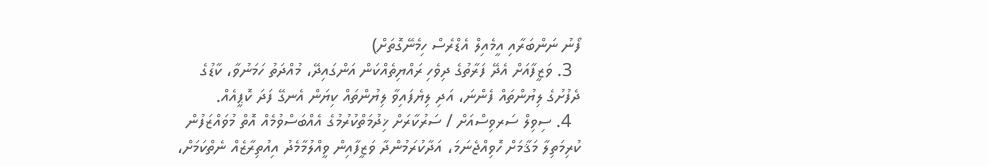ފޯނު ނަންބަރާއި އީމެއިލް އެޑްރެސް ހިމެނޭގޮތަށް)
  3. ވަޒީފާއަށް އެދޭ ފަރާތުގެ ދިވެހި ރައްޔިތެއްކަން އަންގައިދޭ، މުއްދަތު ހަމަނުވާ، ކާޑުގެ ދެފުށުގެ ލިޔުންތައް ފެންނަ، އަދި ލިޔެފައިވާ ލިޔުންތައް ކިޔަން އެނގޭ ފަދަ ކޮޕީއެއް.
  4. ސިވިލް ސަރވިސްއަށް / ސަރުކާރަށް ޚިދުމަތްކުރުމުގެ އެއްބަސްވުމެއް އޮތް މުވައްޒަފުން ކުރިމަތިލާ މަޤާމަށް ހޮވިއްޖެނަމަ، އަދާކުރަމުންދާ ވަޒީފާއިން ވީއްލުމާމެދު އިއުތިރާޒެއް ނެތްކަމަށް،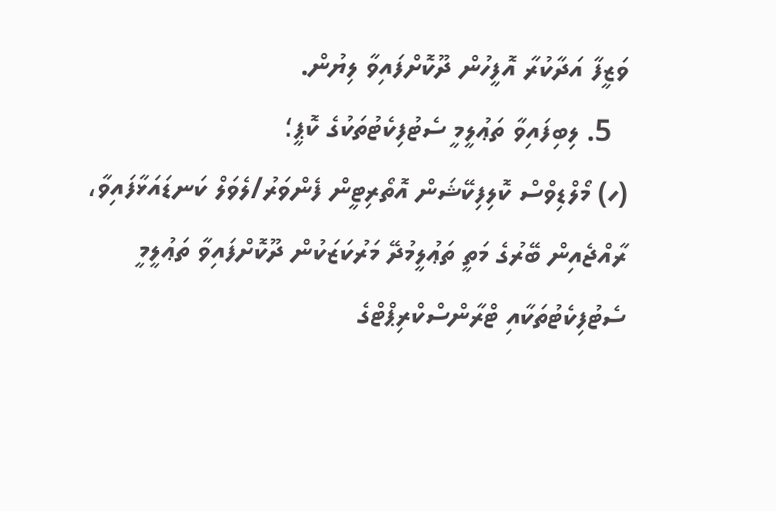ވަޒީފާ އަދާކުރާ އޮފީހުން ދޫކޮށްފައިވާ ލިޔުން.
  5. ލިބިފައިވާ ތަޢުލީމީ ސެޓުފިކެޓުތަކުގެ ކޮޕީ؛
(ހ) މޯލްޑިވްސް ކޮލިފިކޭޝަން އޮތޯރިޓީން ފެންވަރު/ލެވަލް ކަނޑައަޅާފައިވާ، ރާއްޖެއިން ބޭރުގެ މަތީ ތަޢުލީމުދޭ މަރުކަޒަކުން ދޫކޮށްފައިވާ ތަޢުލީމީ ސެޓުފިކެޓުތަކާއި ޓްރާންސްކްރިޕްޓްގެ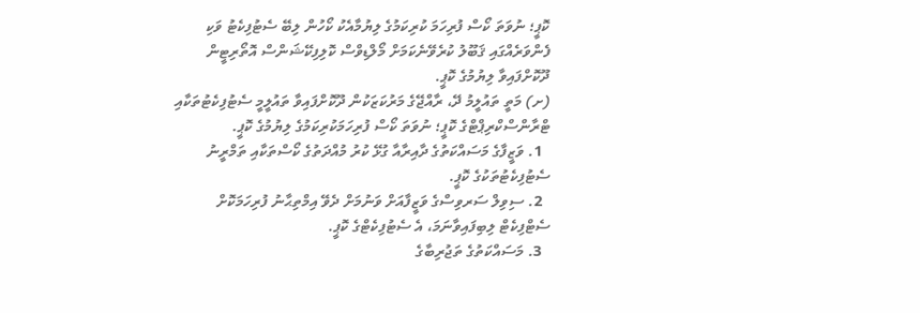ކޮޕީ؛ ނުވަތަ ކޯސް ފުރިހަމަ ކުރިކަމުގެ ލިޔުމާއެކު ކޯހުން ލިބޭ ސެޓުފިކެޓު ވަކި ފެންވަރެއްގައި ޤަބޫލު ކުރެވޭނެކަމަށް މޯލްޑިވްސް ކޮލިފިކޭޝަންސް އޮތޯރިޓީން ދޫކޮށްފައިވާ ލިޔުމުގެ ކޮޕީ.
(ށ) މަތީ ތައުލީމު ދޭ، ރާއްޖޭގެ މަރުކަޒަކުން ދޫކޮށްފައިވާ ތައުލީމީ ސެޓުފިކެޓުތަކާއި ޓްރާންސްކްރިޕްޓްގެ ކޮޕީ؛ ނުވަތަ ކޯސް ފުރިހަމަކުރިކަމުގެ ލިޔުމުގެ ކޮޕީ.
  1. ވަޒީފާގެ މަސައްކަތުގެ ދާއިރާއާ ގުޅޭ ކުރު މުއްދަތުގެ ކޯސްތަކާއި ތަމްރީނު ސެޓުފިކެޓުތަކުގެ ކޮޕީ.
  2. ސިވިލް ސަރވިސްގެ ވަޒީފާއަށް ވަނުމަށް ދެވޭ އިމްތިޙާނު ފުރިހަމަކޮށް ސެޓްފިކެޓް ލިބިފައިވާނަމަ، އެ ސެޓުފިކެޓްގެ ކޮޕީ.
  3. މަސައްކަތުގެ ތަޖުރިބާގެ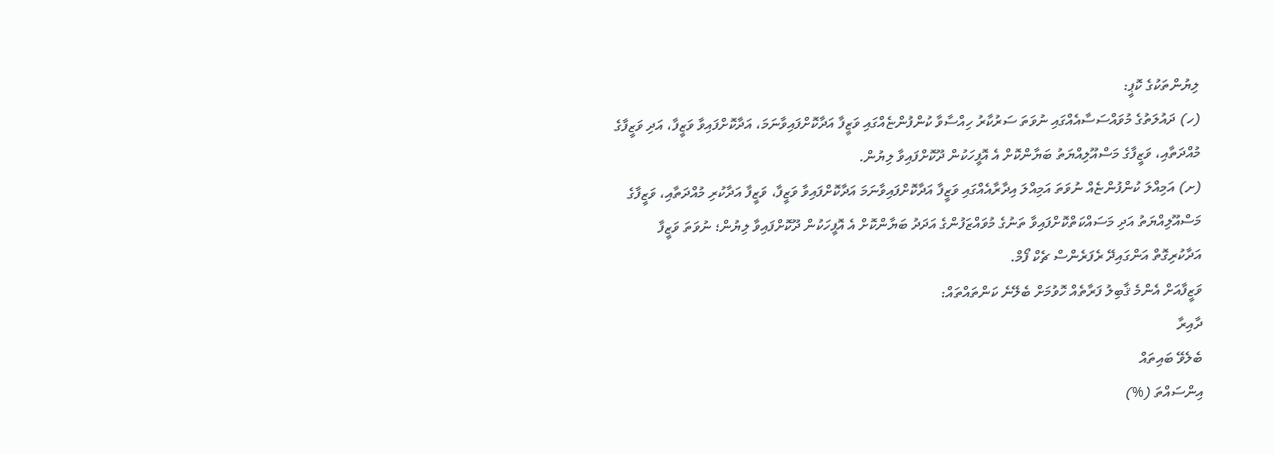ލިޔުންތަކުގެ ކޮޕީ:
(ހ) ދައުލަތުގެ މުވައްސަސާއެއްގައި ނުވަތަ ސަރުކާރު ހިއްސާވާ ކުންފުންޏެއްގައި ވަޒީފާ އަދާކޮށްފައިވާނަމަ، އަދާކޮށްފައިވާ ވަޒީފާ، އަދި ވަޒީފާގެ މުއްދަތާއި، ވަޒީފާގެ މަސްއޫލިއްޔަތު ބަޔާންކޮށް އެ އޮފީހަކުން ދޫކޮށްފައިވާ ލިޔުން.
(ށ) އަމިއްލަ ކުންފުންޏެއް ނުވަތަ އަމިއްލަ އިދާރާއެއްގައި ވަޒީފާ އަދާކޮށްފައިވާނަމަ އަދާކޮށްފައިވާ ވަޒީފާ، ވަޒީފާ އަދާކުރި މުއްދަތާއި، ވަޒީފާގެ މަސްއޫލިއްޔަތު އަދި މަސައްކަތްކޮށްފައިވާ ތަނުގެ މުވައްޒަފުންގެ އަދަދު ބަޔާންކޮށް އެ އޮފީހަކުން ދޫކޮށްފައިވާ ލިޔުން؛ ނުވަތަ ވަޒީފާ އަދާކުރިގޮތް އަންގައިދޭ ރެފަރެންސް ޗެކް ފޯމް.
ވަޒީފާއަށް އެންމެ ޤާބިލު ފަރާތެއް ހޮވުމަށް ބެލޭނެ ކަންތައްތައް:
ދާއިރާ
ބެލެވޭ ބައިތައް
އިންސައްތަ (%)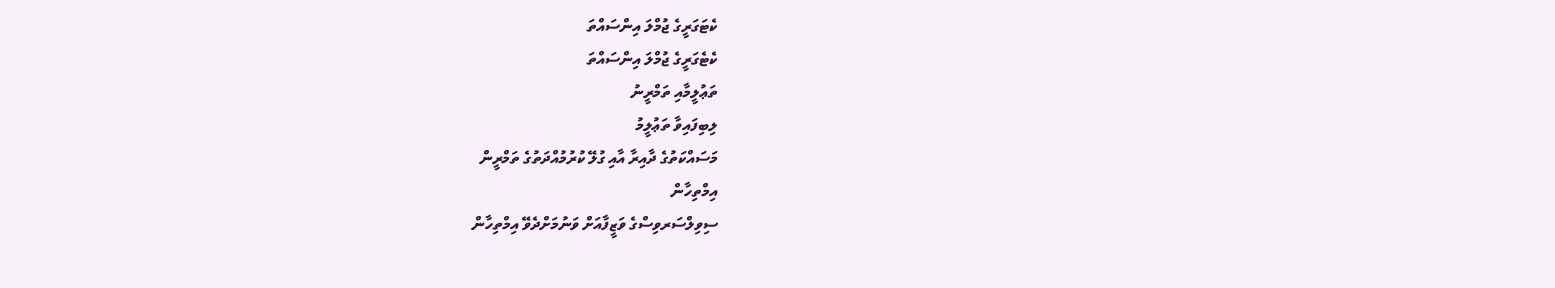ކެޓަގަރީގެ ޖުމްލަ އިންސައްތަ
ކެޓެގަރީގެ ޖުމްލަ އިންސައްތަ
ތަޢުލީމާއި ތަމްރީނު
ލިބިފައިވާ ތަޢުލީމު
މަސައްކަތުގެ ދާއިރާ އާއި ގުލޭ ކުރުމުއްދަތުގެ ތަމްރީން
އިމްތިހާން
ސިވިލްސަރވިސްގެ ވަޒީފާއަށް ވަނުމަށްދެވޭ އިމްތިހާން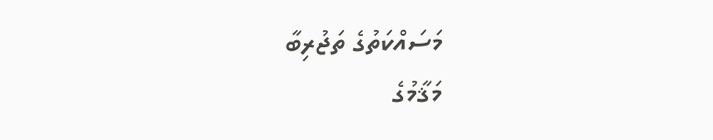މަސައްކަތުގެ ތަޖުރިބާ
މަޤާމުގެ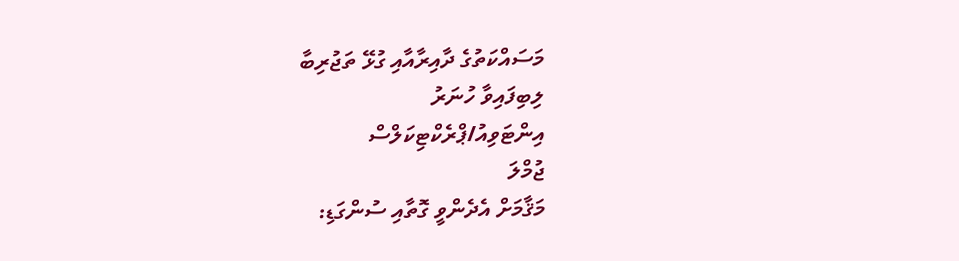މަސައްކަތުގެ ދާއިރާއާއި ގުޅޭ ތަޖުރިބާ
ލިބިފައިވާ ހުނަރު
އިންޓަވިއު/ޕްރެކްޓިކަލްސް
ޖުމްލަ
މަޤާމަށް އެދެންވީ ގޮތާއި ސުންގަޑި: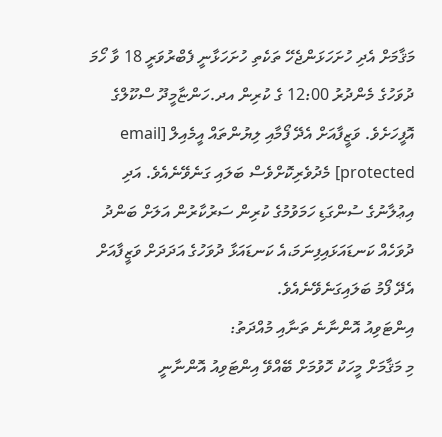މަޤާމަށް އެދި ހުށަހަޅަންޖެހޭ ތަކެތި ހުށަހަޅާނީ ފެބްރުވަރީ 18 ވާ ހޯމަ ދުވަހުގެ މެންދުރު 12:00 ގެ ކުރިން އދ.ހަންޏާމީދޫ ސްކޫލްގެ އޮފީހަށެވެ. ވަޒީފާއަށް އެދޭ ފޯމާއި ލިޔުންތައް އީމެއިލް [email protected] މެދުވެރިކޮށްވެސް ބަލައި ގަނެވޭނެއެވެ. އަދި އިޢުލާނުގެ ސުންގަޑި ހަމަވުމުގެ ކުރިން ސަރުކާރުން އަލަށް ބަންދު ދުވަހެއް ކަނޑައަޅައިފިނަމަ،އެ ކަނޑައަޅާ ދުވަހުގެ އަދަދަށް ވަޒީފާއަށް އެދޭ ފޯމު ބަލައިގަނެވޭނެއެވެ.
އިންޓަވިއު އޮންނާނެ ތަނާއި މުއްދަތު:
މި މަޤާމަށް މީހަކު ހޮވުމަށް ބޭއްވޭ އިންޓަވިއު އޮންނާނީ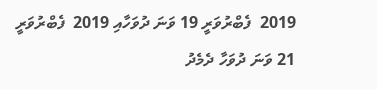2019  ފެބްރުވަރީ 19 ވަނަ ދުވަހާއި 2019  ފެބްރުވަރީ 21 ވަނަ ދުވަހާ ދެމެދު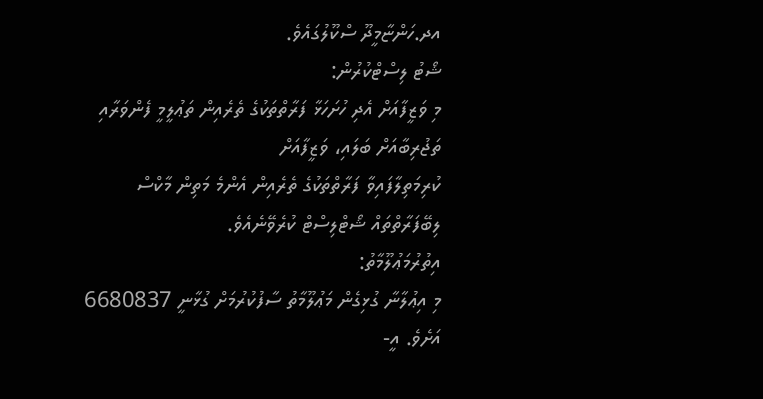އދ.ހަންޏާމީދޫ ސްކޫލުގައެވެ.
ޝޯޓު ލިސްޓްކުރުން:
މި ވަޒީފާއަށް އެދި ހުށަހަޅާ ފަރާތްތަކުގެ ތެރެއިން ތަޢުލީމީ ފެންވަރާއި ތަޖުރިބާއަށް ބަލައި، ވަޒީފާއަށް
ކުރިމަތިލާފައިވާ ފަރާތްތަކުގެ ތެރެއިން އެންމެ މަތިން މާކްސް ލިބޭފަރާތްތައް ޝޯޓްލިސްޓް ކުރެވޭނެއެވެ.
އިތުރުމަޢުލޫމާތު:
މި އިޢުލާނާ ގުޅިގެން މަޢުލޫމާތު ސާފުކުރުމަށް ގުޅާނީ 6680837 އަށެވެ. އީ-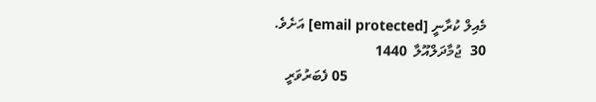މެއިލް ކުރާނީ [email protected] އަށެވެ.
30  ޖުމާދަލްއޫލާ  1440
                                      05 ފެބަރުވަރީ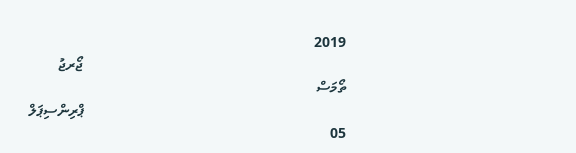2019
                                                                        ޖޯރޖު ތޯމަސް
                                                                        ޕްރިންސިޕަލް
05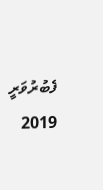ފެބުރުވަރީ 2019